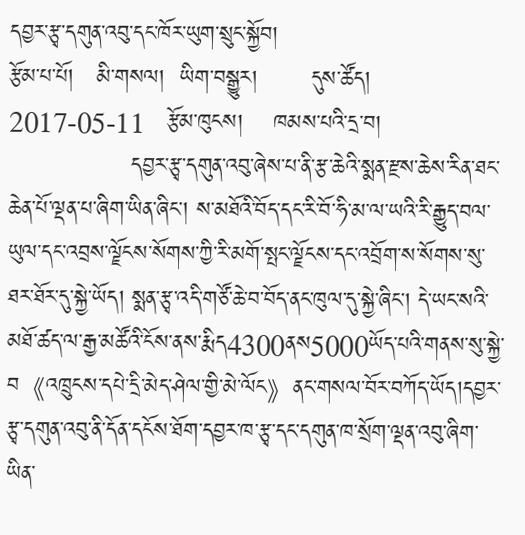དབྱར་རྩྭ་དགུན་འབུ་དང་ཁོར་ཡུག་སྲུང་སྐྱོབ།
རྩོམ་པ་པོ།   མི་གསལ།  ཡིག་བསྒྱུར།       དུས་ཚོད།   2017-05-11   རྩོམ་ཁུངས།    ཁམས་པའི་དྲ་བ།
                དབྱར་རྩྭ་དགུན་འབུ་ཞེས་པ་ནི་རྩ་ཆེའི་སྨན་རྫས་ཆེས་རིན་ཐང་ཆེན་པོ་ལྡན་པ་ཞིག་ཡིན་ཞིང་། ས་མཐོའི་བོད་དང་རི་བོ་ཧི་མ་ལ་ཡའི་རི་རྒྱུད་བལ་ཡུལ་དང་འབྲས་ལྗོངས་སོགས་ཀྱི་རི་མགོ་སྤང་ལྗོངས་དང་འབྲོག་ས་སོགས་སུ་ཐར་ཐོར་དུ་སྐྱེ་ཡོད། སྨན་རྩྭ་འདི་གཙོ་ཆེ་བ་བོད་ནང་ཁུལ་དུ་སྐྱེ་ཞིང་། དེ་ཡང་སའི་མཐོ་ཚད་ལ་རྒྱ་མཚོའི་ངོས་ནས་རྨིད4300ནས5000ཡོད་པའི་གནས་སུ་སྐྱེ་བ《འཁྲུངས་དཔེ་དྲི་མེད་ཤེལ་གྱི་མེ་ལོང》ནང་གསལ་བོར་བཀོད་ཡོད།དབྱར་རྩྭ་དགུན་འབུ་ནི་དོན་དངོས་ཐོག་དབྱར་ཁ་རྩྭ་དང་དགུན་ཁ་སྲོག་ལྡན་འབུ་ཞིག་ཡིན་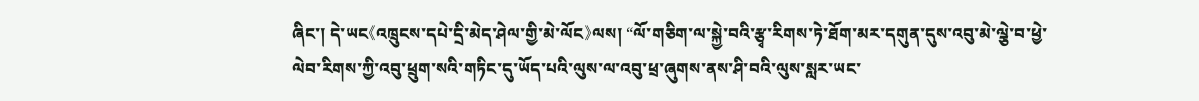ཞིང་། དེ་ཡང《འཁྲུངས་དཔེ་དྲི་མེད་ཤེལ་གྱི་མེ་ལོང》ལས། “ལོ་གཅིག་ལ་སྐྱེ་བའི་རྩྭ་རིགས་ཏེ་ཐོག་མར་དགུན་དུས་འབུ་མེ་ལྕེ་བ་ཕྱེ་ལེབ་རིགས་ཀྱི་འབུ་ཕྲུག་སའི་གཏིང་དུ་ཡོད་པའི་ལུས་ལ་འབུ་ཕྲ་ཞུགས་ནས་ཤི་བའི་ལུས་སླར་ཡང་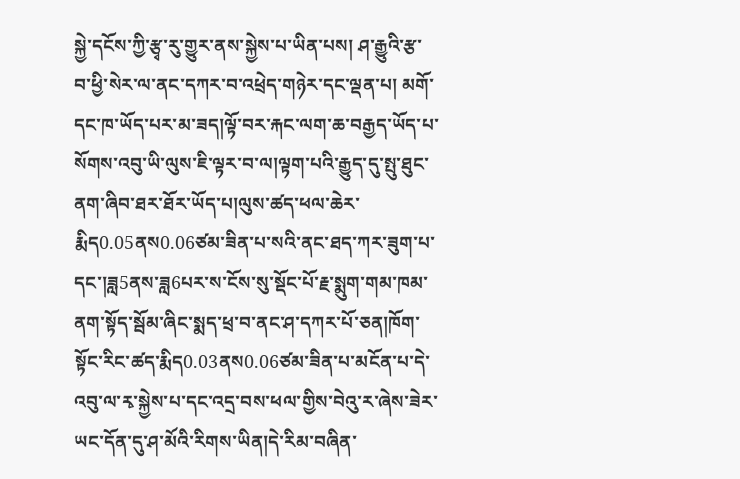སྐྱེ་དངོས་ཀྱི་རྩྭ་རུ་གྱུར་ནས་སྐྱེས་པ་ཡིན་པས། ཤ་རྒྱུའི་རྩ་བ་ཕྱི་སེར་ལ་ནང་དཀར་བ་འཕྲེད་གཉེར་དང་ལྡན་པ། མགོ་དང་ཁ་ཡོད་པར་མ་ཟད།ལྟོ་བར་རྐང་ལག་ཆ་བརྒྱད་ཡོད་པ་སོགས་འབུ་ཡི་ལུས་ཇི་ལྟར་བ་ལ།ལྟག་པའི་རྒྱུད་དུ་སྤུ་ཐུང་ནག་ཞིབ་ཐར་ཐོར་ཡོད་པ།ལུས་ཚད་ཕལ་ཆེར་རྨིད0.05ནས0.06ཙམ་ཟིན་པ་སའི་ནང་ཐད་ཀར་ཟུག་པ་དང་།ཟླ5ནས་ཟླ6པར་ས་ངོས་སུ་སྡོང་པོ་རྗ་སྨུག་གམ་ཁམ་ནག་སྟོད་སྦོམ་ཞིང་སྨད་ཕྲ་བ་ནང་ཤ་དཀར་པོ་ཅན།ཁོག་སྟོང་རིང་ཚད་རྨིད0.03ནས0.06ཙམ་ཟིན་པ་མངོན་པ་དེ་འབུ་ལ་རྭ་སྐྱེས་པ་དང་འདྲ་བས་ཕལ་གྱིས་བེའུ་ར་ཞེས་ཟེར་ཡང་དོན་དུ་ཤ་མོའི་རིགས་ཡིན།དེ་རིམ་བཞིན་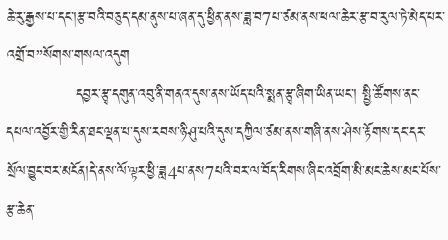ཆེ་རུ་རྒྱས་པ་དང་།རྩ་བའི་བཅུད་དམ་ནུས་པ་ཞན་དུ་ཕྱིན་ནས་ཟླ་བ7པ་ཙམ་ནས་ཕལ་ཆེར་རྩ་བ་རུལ་ཏེ་མེད་པར་འགྲོ་བ”སོགས་གསལ་འདུག
              དབྱར་རྩྭ་དགུན་འབུ་ནི་གནའ་དུས་ནས་ཡོད་པའི་སྨན་རྩྭ་ཞིག་ཡིན་ཡང་། སྤྱི་ཚོགས་ནང་དཔལ་འབྱོར་གྱི་རིན་ཐང་ལྡན་པ་དུས་རབས་ཉི་ཤུ་པའི་དུས་དཀྱིལ་ཙམ་ནས་གཞི་ནས་ཤེས་རྟོགས་དང་དར་སྲོལ་བྱུང་བར་མངོན།དེ་ནས་ལོ་ལྟར་ཕྱི་ཟླ4པ་ནས7པའི་བར་ལ་བོད་རིགས་ཞིང་འབྲོག་མི་མང་ཆེས་མང་པོས་རྩ་ཆེན་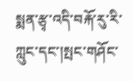སྨན་རྩྭ་འདི་བརྐོ་རུ་རི་ཀླུང་དང་།སྤང་གཤོང་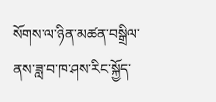སོགས་ལ་ཉིན་མཚན་བསྒྲིལ་ནས་ཟླ་བ་ཁ་ཤས་རིང་སྐྱོད་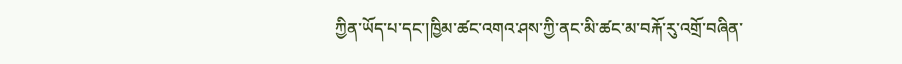ཀྱིན་ཡོད་པ་དང་།ཁྱིམ་ཚང་འགའ་ཤས་ཀྱི་ནང་མི་ཚང་མ་བརྐོ་རུ་འགྲོ་བཞིན་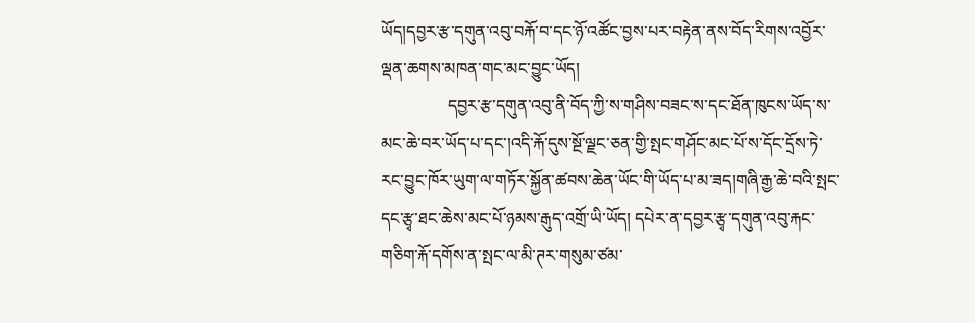ཡོད།དབྱར་རྩ་དགུན་འབུ་བརྐོ་བ་དང་ཉོ་འཚོང་བྱས་པར་བརྟེན་ནས་བོད་རིགས་འབྱོར་ལྡན་ཆགས་མཁན་གང་མང་བྱུང་ཡོད།
                དབྱར་རྩ་དགུན་འབུ་ནི་བོད་ཀྱི་ས་གཤིས་བཟང་ས་དང་ཐོན་ཁུངས་ཡོད་ས་མང་ཆེ་བར་ཡོད་པ་དང་།འདི་རྐོ་དུས་སྔོ་ལྗང་ཅན་གྱི་སྤང་གཤོང་མང་པོ་ས་དོང་དྲོས་ཏེ་རང་བྱུང་ཁོར་ཡུག་ལ་གཏོར་སྐྱོན་ཚབས་ཆེན་ཡོང་གི་ཡོད་པ་མ་ཟད།གཞི་རྒྱ་ཆེ་བའི་སྤང་དང་རྩྭ་ཐང་ཆེས་མང་པོ་ཉམས་རྒུད་འགྲོ་ཡི་ཡོད། དཔེར་ན་དབྱར་རྩྭ་དགུན་འབུ་རྐང་གཅིག་རྐོ་དགོས་ན་སྤང་ལ་མི་ཊར་གསུམ་ཙམ་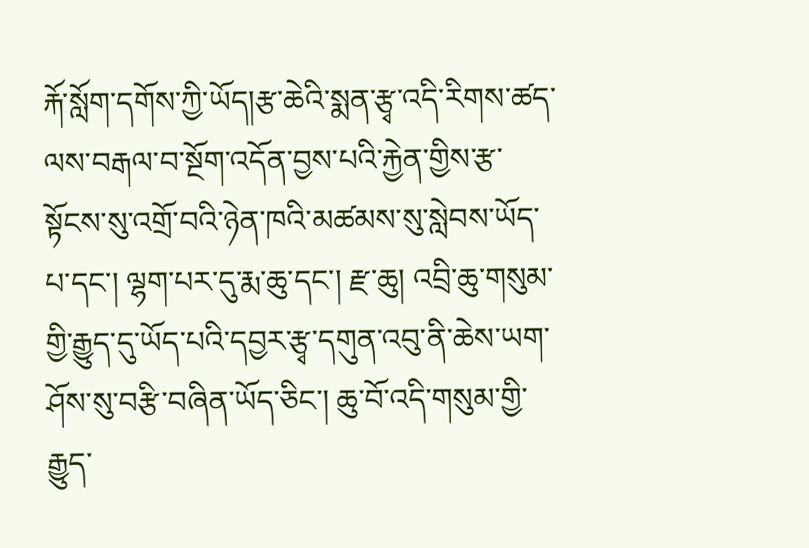རྐོ་སློག་དགོས་ཀྱི་ཡོད།རྩ་ཆེའི་སྨན་རྩྭ་འདི་རིགས་ཚད་ལས་བརྒལ་བ་སྔོག་འདོན་བྱས་པའི་རྐྱེན་གྱིས་རྩ་སྟོངས་སུ་འགྲོ་བའི་ཉེན་ཁའི་མཚམས་སུ་སླེབས་ཡོད་པ་དང་། ལྷག་པར་དུ་རྨ་ཆུ་དང་། རྫ་ཆུ། འབྲི་ཆུ་གསུམ་གྱི་རྒྱུད་དུ་ཡོད་པའི་དབྱར་རྩྭ་དགུན་འབུ་ནི་ཆེས་ཡག་ཤོས་སུ་བརྩི་བཞིན་ཡོད་ཅིང་། ཆུ་བོ་འདི་གསུམ་གྱི་རྒྱུད་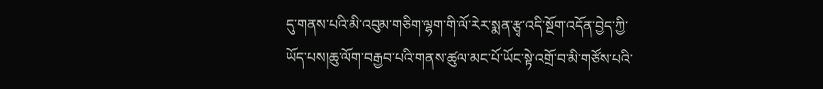དུ་གནས་པའི་མི་འབུམ་གཅིག་ལྷག་གི་ལོ་རེར་སྨན་རྩྭ་འདི་སྔོག་འདོན་བྱེད་ཀྱི་ཡོད་པས།ཆུ་ལོག་བརྒྱབ་པའི་གནས་ཚུལ་མང་པོ་ཡོང་སྟེ་འགྲོ་བ་མི་གཙོས་པའི་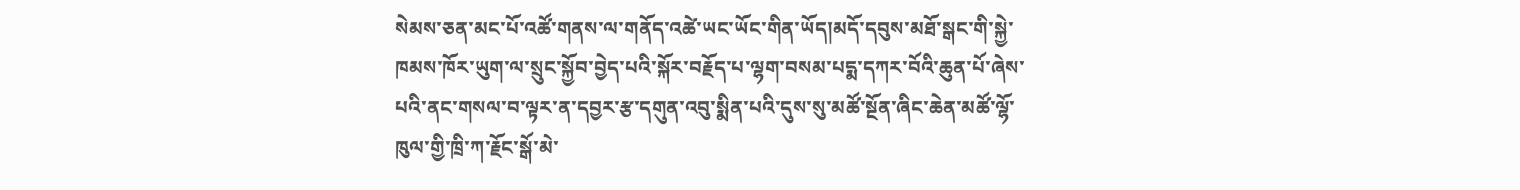སེམས་ཅན་མང་པོ་འཚོ་གནས་ལ་གནོད་འཚེ་ཡང་ཡོང་གིན་ཡོད།མདོ་དབུས་མཐོ་སྒང་གི་སྐྱེ་ཁམས་ཁོར་ཡུག་ལ་སྲུང་སྐྱོབ་བྱེད་པའི་སྐོར་བརྗོད་པ་ལྷག་བསམ་པདྨ་དཀར་བོའི་ཆུན་པོ་ཞེས་པའི་ནང་གསལ་བ་ལྟར་ན་དབྱར་རྩ་དགུན་འབུ་སྨིན་པའི་དུས་སུ་མཚོ་སྔོན་ཞིང་ཆེན་མཚོ་ལྷོ་ཁུལ་གྱི་ཁྲི་ཀ་རྗོང་སྒོ་མེ་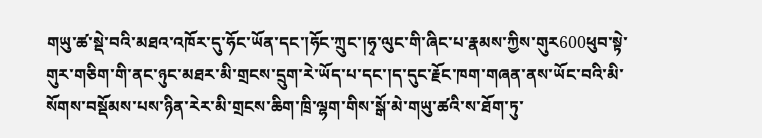གཡུ་ཚ་སྡེ་བའི་མཐའ་འཁོར་དུ་ཧོང་ཡོན་དང་།ཧོང་ཀྲུང་།ཧྭ་ལུང་གི་ཞིང་པ་རྣམས་ཀྱིས་གུར600ཕུབ་སྟེ་གུར་གཅིག་གི་ནང་ཉུང་མཐར་མི་གྲངས་དྲུག་རེ་ཡོད་པ་དང་།ད་དུང་རྗོང་ཁག་གཞན་ནས་ཡོང་བའི་མི་སོགས་བསྡོམས་པས་ཉིན་རེར་མི་གྲངས་ཆིག་ཁྲི་ལྷག་གིས་སྒོ་མེ་གཡུ་ཚའི་ས་ཐོག་ཏུ་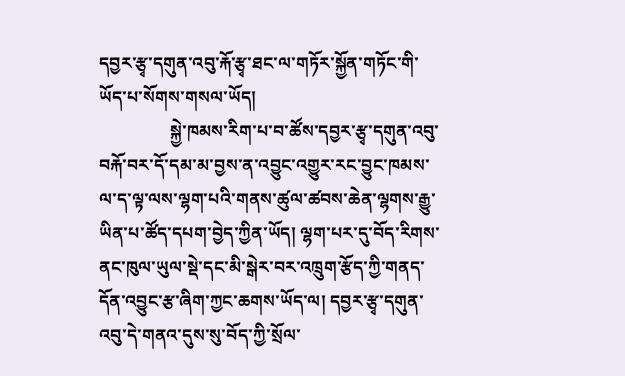དབྱར་རྩྭ་དགུན་འབུ་རྐོ་རྩྭ་ཐང་ལ་གཏོར་སྐྱོན་གཏོང་གི་ཡོད་པ་སོགས་གསལ་ཡོད།
                སྐྱེ་ཁམས་རིག་པ་བ་ཚོས་དབྱར་རྩྭ་དགུན་འབུ་བརྐོ་བར་དོ་དམ་མ་བྱས་ན་འབྱུང་འགྱུར་རང་བྱུང་ཁམས་ལ་ད་ལྟ་ལས་ལྷག་པའི་གནས་ཚུལ་ཚབས་ཆེན་ལྷགས་རྒྱུ་ཡིན་པ་ཚོད་དཔག་བྱེད་ཀྱིན་ཡོད། ལྷག་པར་དུ་བོད་རིགས་ནང་ཁུལ་ཡུལ་སྡེ་དང་མི་སྒེར་བར་འཁྲུག་རྩོད་ཀྱི་གནད་དོན་འབྱུང་རྩ་ཞིག་ཀྱང་ཆགས་ཡོད་ལ། དབྱར་རྩྭ་དགུན་འབུ་དེ་གནའ་དུས་སུ་བོད་ཀྱི་སྲོལ་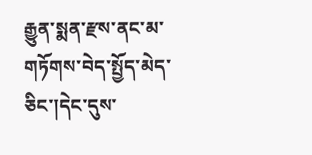རྒྱུན་སྨན་རྫས་ནང་མ་གཏོགས་བེད་སྤྱོད་མེད་ཅིང་།དེང་དུས་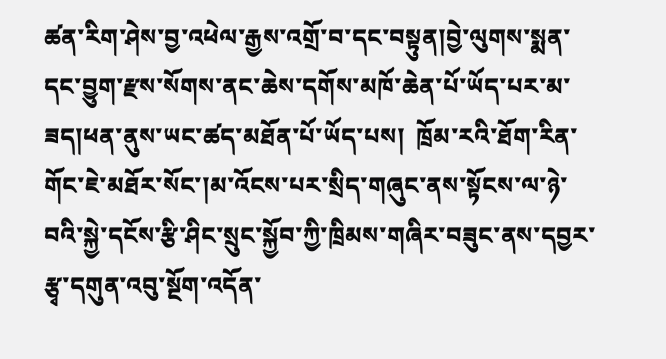ཚན་རིག་ཤེས་བྱ་འཕེལ་རྒྱས་འགྲོ་བ་དང་བསྟུན།བྱེ་ལུགས་སྨན་དང་བྱུག་རྫས་སོགས་ནང་ཆེས་དགོས་མཁོ་ཆེན་པོ་ཡོད་པར་མ་ཟད།ཕན་ནུས་ཡང་ཚད་མཐོན་པོ་ཡོད་པས།  ཁྲོམ་རའི་ཐོག་རིན་གོང་ཇེ་མཐོར་སོང་།མ་འོངས་པར་སྲིད་གཞུང་ནས་སྟོངས་ལ་ཉེ་བའི་སྐྱེ་དངོས་རྩི་ཤིང་སྲུང་སྐྱོབ་ཀྱི་ཁྲིམས་གཞིར་བཟུང་ནས་དབྱར་རྩྭ་དགུན་འབུ་སྔོག་འདོན་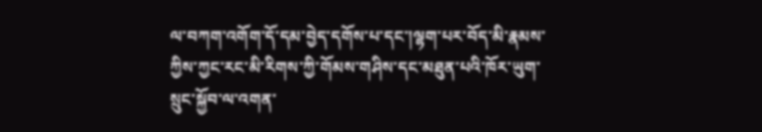ལ་བཀག་འགོག་དོ་དམ་བྱེད་དགོས་པ་དང་།ལྷག་པར་བོད་མི་རྣམས་ཀྱིས་ཀྱང་རང་མི་རིགས་ཀྱི་གོམས་གཤིས་དང་མཐུན་པའི་ཁོར་ཡུག་སྲུང་སྐྱོབ་ལ་འགན་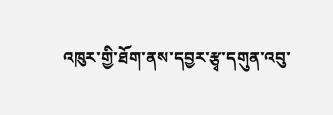འཁུར་གྱི་ཐོག་ནས་དབྱར་རྩྭ་དགུན་འབུ་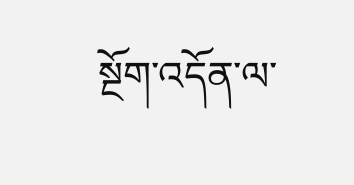སྔོག་འདོན་ལ་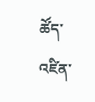ཚོད་འཛིན་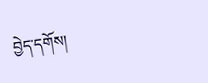བྱེད་དགོས།